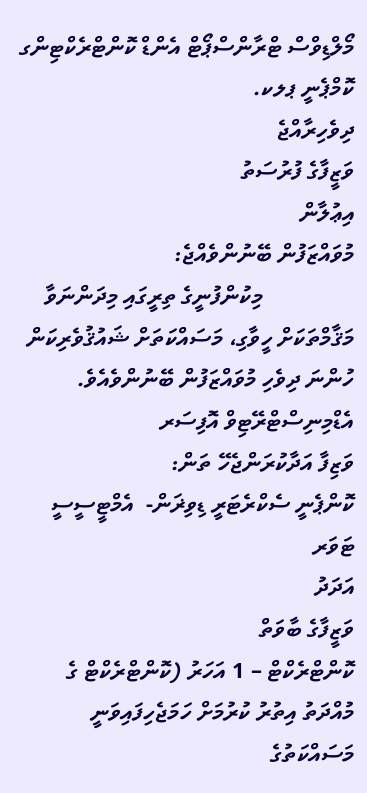މޯލްޑިވްސް ޓްރާންސްޕޯޓް އެންޑް ކޮންޓްރެކްޓިންގ ކޮމްޕެނީ ޕލކ.
ދިވެހިރާއްޖެ
ވަޒީފާގެ ފުރުސަތު
އިޢުލާން
މުވައްޒަފުން ބޭނުންވެއްޖެ:
                މިކުންފުނީގެ ތިރީގައި މިދަންނަވާ މަޤާމްތަކަށް ހީވާގި، މަސައްކަތަށް ޝައުޤުވެރިކަން ހުންނަ ދިވެހި މުވައްޒަފުން ބޭނުންވެއެވެ.
އެޑްމިނިސްޓްރޭޓިވް އޮފިސަރ
ވަޒިފާ އަދާކުރަންޖެހޭ ތަން:
ކޮންޕެނީ ސެކްރެޓަރީ ޑިވިޜަން-  އެމްޓީސީސީ ޓަވަރ
އަދަދު
ވަޒީފާގެ ބާވަތް
ކޮންޓްރެކްޓް – 1 އަހަރު (ކޮންޓްރެކްޓް ގެ މުއްދަތު އިތުރު ކުރުމަށް ހަމަޖެހިފައިވަނީ މަސައްކަތުގެ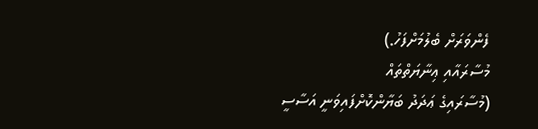ފެންވަރަށް ބެލުމަށްފަހު.)
މުސާރައާއި ޢިނާޔަތްތައް
(މުސާރައިގެ ޢަދަދު ބަޔާންކޮށްފައިވަނީ އަސާސީ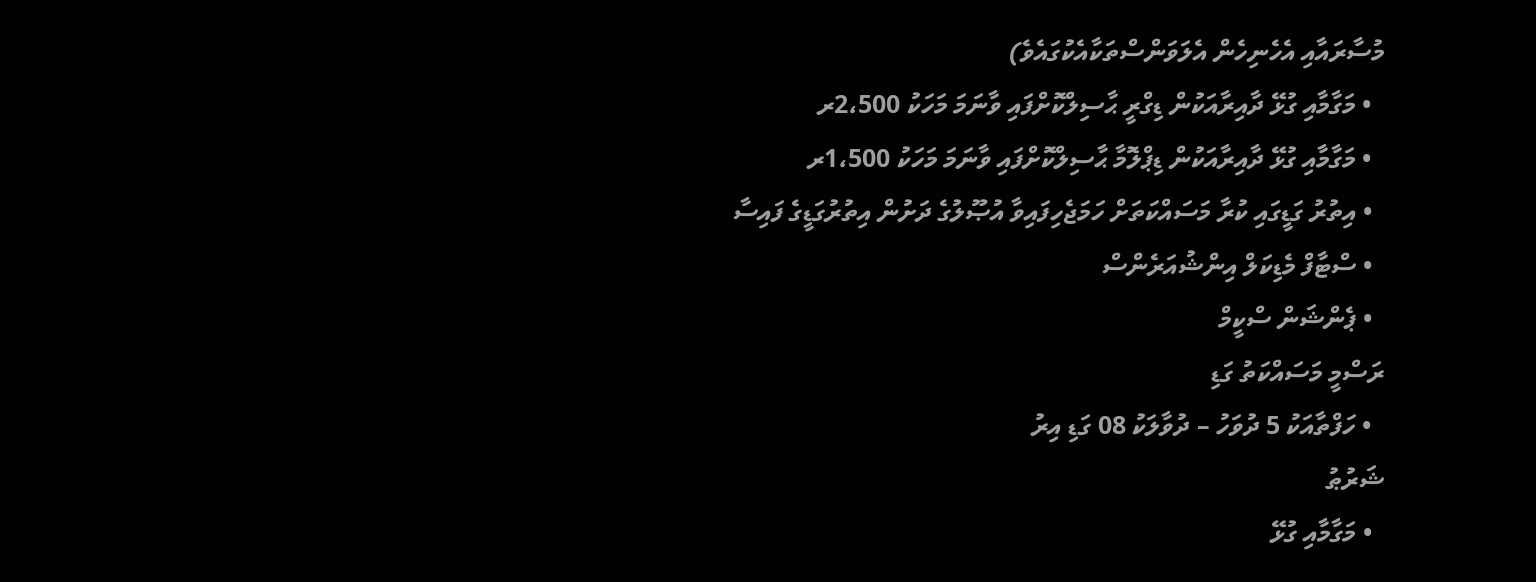މުސާރައާއި އެހެނިހެން އެލަވަންސްތަކާއެކުގައެވެ)
  • މަގާމާއި ގުޅޭ ދާއިރާއަކުން ޑިގްރީ ޙާސިލްކޮށްފައި ވާނަމަ މަހަކު 2،500ރ
  • މަގާމާއި ގުޅޭ ދާއިރާއަކުން ޑިޕްލޮމާ ޙާސިލްކޮށްފައި ވާނަމަ މަހަކު 1،500ރ
  • އިތުރު ގަޑީގައި ކުރާ މަސައްކަތަށް ހަމަޖެހިފައިވާ އުޞޫލުގެ ދަށުން އިތުރުގަޑީގެ ފައިސާ
  • ސްޓާފް މެޑިކަލް އިންޝުއަރެންސް
  • ޕެންޝަން ސްކީމް
ރަސްމީ މަސައްކަތު ގަޑި
  • ހަފްތާއަކު 5 ދުވަހު – ދުވާލަކު 08 ގަޑި އިރު
ޝަރުޠު
  • މަގާމާއި ގުޅޭ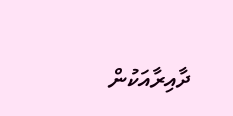ދާއިރާއަކުން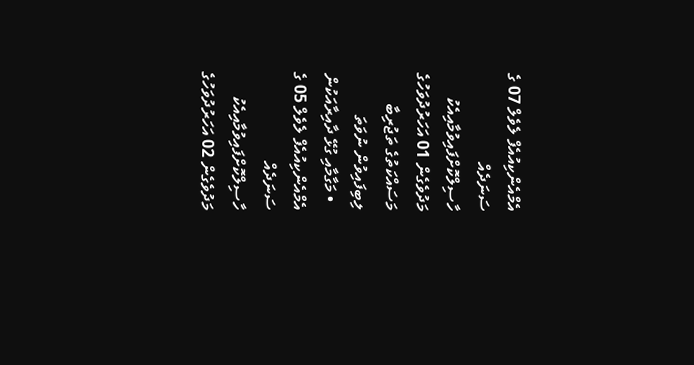އެމްއެންކިއުއެފް ލެވެލް 07 ގެ ސަނަދެއް ހާސިލްކޮށްފައިވުމާއިއެކު މަދުވެގެން 01 އަހަރުދުވަހުގެ މަސައްކަތުގެ ތަޖުރިބާ ލިބިފައިވުން ނުވަތަ
  • މަގާމާއި ގުޅޭ ދާއިރާއަކުން އެމްއެންކިއުއެފް ލެވެލް 05 ގެ ސަނަދެއް ހާސިލްކޮށްފައިވުމާއިއެކު  މަދުވެގެން 02 އަހަރުދުވަހުގެ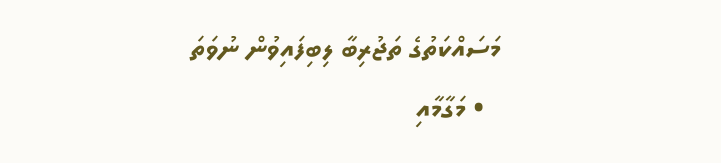މަސައްކަތުގެ ތަޖުރިބާ ލިބިފައިވުން ނުވަތަ
  • މަގާމާއި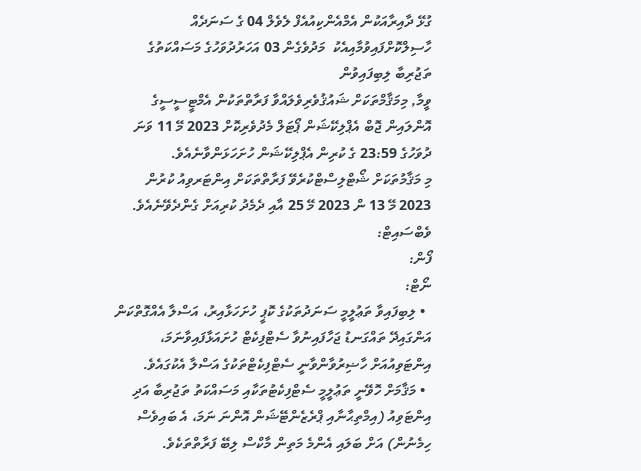ގުޅޭ ދާއިރާއަކުން އެމްއެންކިއުއެފް ލެވެލް 04 ގެ ސަނަދެއް ހާސިލްކޮށްފައިވުމާއިއެކު  މަދުވެގެން 03 އަހަރުދުވަހުގެ މަސައްކަތުގެ ތަޖުރިބާ ލިބިފައިވުން
ވީމާ, މިމަޤާމްތަކަށް ޝައުޤުވެރިވެލައްވާ ފަރާތްތަކުން އެމްޓީސީސީގެ އޮންލައިން ޖޮބް އެޕްލިކޭޝަން ޕޯޓަލް މެދުވެރިކޮށް 2023 މޭ 11 ވަނަ ދުވަހުގެ 23:59 ގެ ކުރިން އެޕްލިކޭޝަން ހުށަހަޅަންވާނެއެވެ.
މި މަޤާމުތަކަށް ޝޯޓްލިސްޓްކުރެވޭ ފަރާތްތަކަށް އިންޓަރވިއު ކުރުން  2023 މޭ 13 ން 2023 މޭ 25 އާއި ދެމެދު ކުރިއަށް ގެންދެވޭނެއެވެ.
ވެބްސައިޓް:
ފޯން:
ނޯޓް:
  • ލިބިފައިވާ ތަޢުލީމީ ސަނަދުތަކުގެ ކޮޕީ ހުށަހަޅާއިރު، އަސްލާ އެއްގޮތްކަން އަންގައިދޭ ތައްގަނޑު ޖަހާފައިނުވާ ސެޓްފިކެޓް ހުށައަޅާފައިވާނަމަ، އިންޓަވިއުއަށް ހާޟިރުވާންވާނީ ސެޓްފިކެޓްތަކުގެ އަސްލާ އެކުގައެވެ.
  • މަޤާމަށް ހޮވޭނީ ތަޢުލީމީ ސެޓްފިކެޓުތަކާއި މަސައްކަތު ތަޖުރިބާ އަދި އިންޓަވިއު (އިމްތިޙާނާއި ޕްރެޒެންޓޭޝަން އޮންނަ ނަމަ، އެ ބައިވެސް ހިމެނުން) އަށް ބަލައި އެންމެ މަތިން މާކްސް ލިބޭ ފަރާތްތަކެވެ.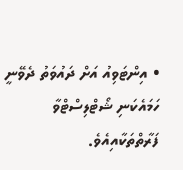• އިންޓަވިއު އަށް ދައުވަތު ދެވޭނީ ހަމައެކަނި ޝޯޓްލިސްޓްވާ ފަރާތްތަކާއިއެވެ.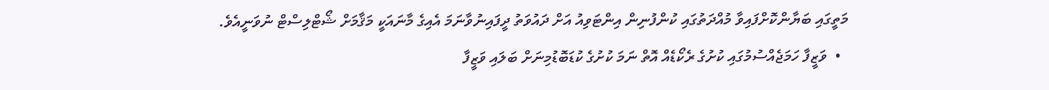މަތީގައި ބަޔާންކޮށްފައިވާ މުއްދަތުގައި ކުންފުނިން އިންޓަވިއު އަށް ދައުވަތު ދީފައިނުވާނަމަ އެއިގެ މާނައަކީ މަޤާމަށް ޝޯޓްލިސްޓް ނުވަނީއެވެ.
  •  ވަޒީފާ ހަމަޖެއްސުމުގައި ކުށުގެ ރެކޯޑެއް އޮތް ނަމަ ކުށުގެ ކުޑަބޮޑުމިނަށް ބަލައި ވަޒީފާ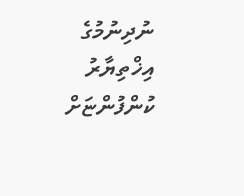ނުދިނުމުގެ އިޚްތިޔާރު ކުންފުންޏަށް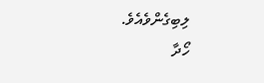ލިބިގެންވެއެވެ.
ހޯދާ